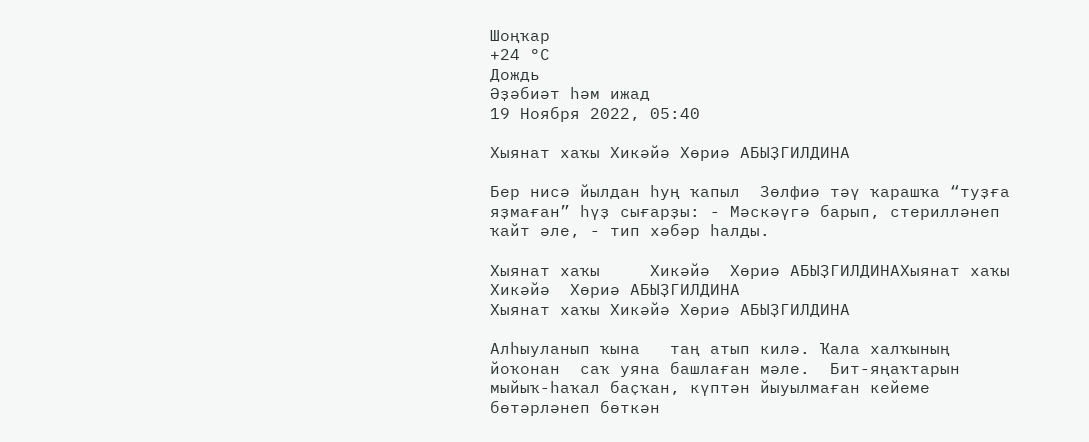Шоңҡар
+24 °С
Дождь
Әҙәбиәт һәм ижад
19 Ноября 2022, 05:40

Хыянат хаҡы Хикәйә Хөриә АБЫҘГИЛДИНА

Бер нисә йылдан һуң ҡапыл  Зөлфиә тәү ҡарашҡа “туҙға яҙмаған” һүҙ сығарҙы: - Мәскәүгә барып, стерилләнеп ҡайт әле, - тип хәбәр һалды.

Хыянат хаҡы     Хикәйә  Хөриә АБЫҘГИЛДИНАХыянат хаҡы     Хикәйә  Хөриә АБЫҘГИЛДИНА
Хыянат хаҡы Хикәйә Хөриә АБЫҘГИЛДИНА

Алһыуланып ҡына   таң атып килә. Ҡала халҡының йоҡонан  саҡ уяна башлаған мәле.  Бит-яңаҡтарын  мыйыҡ-һаҡал баҫҡан, күптән йыуылмаған кейеме бөтәрләнеп бөткән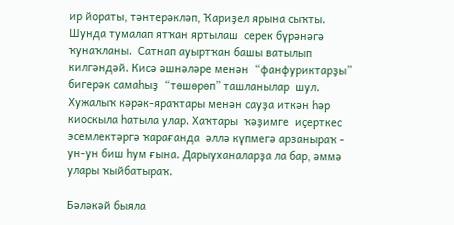ир йораты, тәнтерәкләп, Ҡариҙел ярына сыҡты.  Шунда тумалап ятҡан яртылаш  серек бүрәнәгә ҡунаҡланы.  Сатнап ауыртҡан башы ватылып килгәндәй. Кисә әшнәләре менән  “фанфуриктарҙы”  бигерәк самаһыҙ  “төшөрөп” ташланылар  шул.   Хужалыҡ кәрәк-яраҡтары менән сауҙа иткән һәр киоскыла һатыла улар. Хаҡтары  ҡәҙимге  иҫерткес эсемлектәргә ҡарағанда  әллә күпмегә арзаныраҡ - ун-ун биш һум ғына. Дарыуханаларҙа ла бар, әммә улары ҡыйбатыраҡ.

Бәләкәй быяла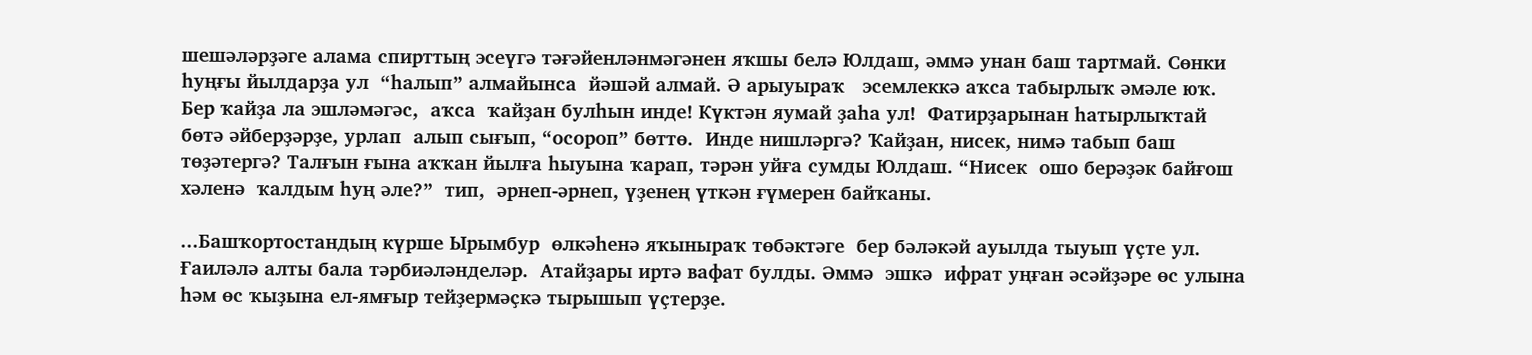шешәләрҙәге алама спирттың эсеүгә тәғәйенләнмәгәнен яҡшы белә Юлдаш, әммә унан баш тартмай. Сөнки  һуңғы йылдарҙа ул  “һалып” алмайынса  йәшәй алмай. Ә арыуыраҡ   эсемлеккә аҡса табырлыҡ әмәле юҡ. Бер ҡайҙа ла эшләмәгәс,  аҡса  ҡайҙан булһын инде! Күктән яумай ҙаһа ул!  Фатирҙарынан һатырлыҡтай  бөтә әйберҙәрҙе, урлап  алып сығып, “осороп” бөттө.  Инде нишләргә? Ҡайҙан, нисек, нимә табып баш төҙәтергә? Талғын ғына аҡҡан йылға һыуына ҡарап, тәрән уйға сумды Юлдаш. “Нисек  ошо берәҙәк байғош хәленә  ҡалдым һуң әле?”  тип,  әрнеп-әрнеп, үҙенең үткән ғүмерен байҡаны.

...Башҡортостандың күрше Ырымбур  өлкәһенә яҡыныраҡ төбәктәге  бер бәләкәй ауылда тыуып үҫте ул. Ғаиләлә алты бала тәрбиәләнделәр.  Атайҙары иртә вафат булды. Әммә  эшкә  ифрат уңған әсәйҙәре өс улына һәм өс ҡыҙына ел-ямғыр тейҙермәҫкә тырышып үҫтерҙе.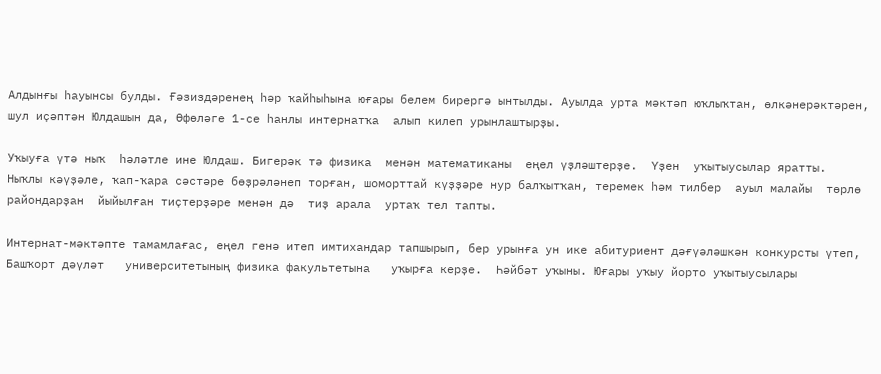Алдынғы һауынсы булды. Ғәзиздәренең һәр ҡайһыһына юғары белем бирергә ынтылды. Ауылда урта мәктәп юҡлыҡтан, өлкәнерәктәрен, шул иҫәптән Юлдашын да, Өфөләге 1-се һанлы интернатҡа  алып килеп урынлаштырҙы.

Уҡыуға үтә ныҡ  һәләтле ине Юлдаш. Бигерәк тә физика  менән математиканы  еңел үҙләштерҙе.  Үҙен  уҡытыусылар яратты.   Ныҡлы кәүҙәле, ҡап-ҡара сәстәре бөҙрәләнеп торған, шоморттай күҙҙәре нур балҡытҡан, теремек һәм тилбер  ауыл малайы  төрлө  райондарҙан  йыйылған тиҫтерҙәре менән дә  тиҙ арала  уртаҡ тел тапты.

Интернат-мәктәпте тамамлағас, еңел генә итеп имтихандар тапшырып, бер урынға ун ике абитуриент дәғүәләшкән конкурсты үтеп,  Башҡорт дәүләт   университетының физика факультетына   уҡырға керҙе.  Һәйбәт уҡыны. Юғары уҡыу йорто уҡытыусылары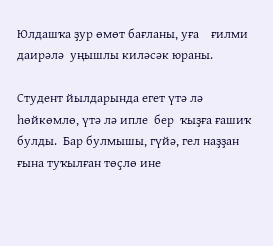Юлдашҡа ҙур өмөт бағланы, уға    ғилми даирәлә  уңышлы киләсәк юраны.

Студент йылдарында егет үтә лә һөйкөмлө, үтә лә ипле  бер  ҡыҙға ғашиҡ булды.  Бар булмышы, гүйә, гел наҙҙан ғына туҡылған төҫлө ине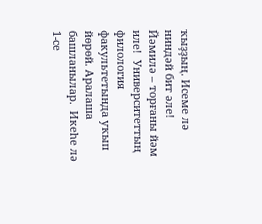ҡыҙҙың. Исеме лә ниндәй бит әле! Йәмилә – торғаны йәм иле!  Университеттың филология факультетында уҡып йөрөй. Аралаша башланылар.  Икеһе лә 1-се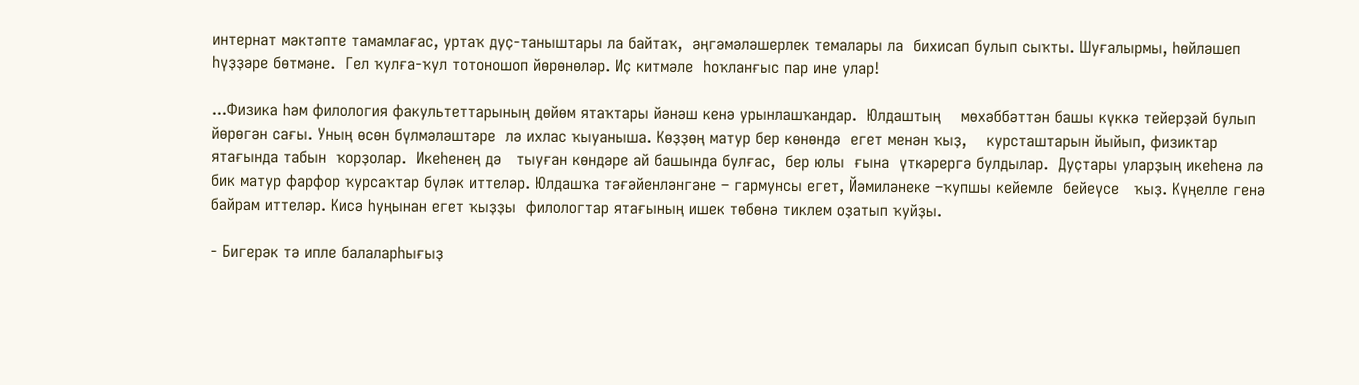интернат мәктәпте тамамлағас, уртаҡ дуҫ-таныштары ла байтаҡ,  әңгәмәләшерлек темалары ла  бихисап булып сыҡты. Шуғалырмы, һөйләшеп һүҙҙәре бөтмәне.  Гел ҡулға-ҡул тотоношоп йөрөнөләр. Иҫ китмәле  һоҡланғыс пар ине улар!

...Физика һәм филология факультеттарының дөйөм ятаҡтары йәнәш кенә урынлашҡандар.  Юлдаштың    мөхәббәттән башы күккә тейерҙәй булып йөрөгән сағы. Уның өсөн бүлмәләштәре  лә ихлас ҡыуаныша. Көҙҙөң матур бер көнөндә  егет менән ҡыҙ,    курсташтарын йыйып, физиктар ятағында табын  ҡорҙолар.  Икеһенең дә   тыуған көндәре ай башында булғас,  бер юлы  ғына  үткәрергә булдылар.  Дуҫтары уларҙың икеһенә лә бик матур фарфор ҡурсаҡтар бүләк иттеләр. Юлдашҡа тәғәйенләнгәне – гармунсы егет, Йәмиләнеке –ҡупшы кейемле  бейеүсе   ҡыҙ. Күңелле генә байрам иттеләр. Кисә һуңынан егет ҡыҙҙы  филологтар ятағының ишек төбөнә тиклем оҙатып ҡуйҙы.

- Бигерәк тә ипле балаларһығыҙ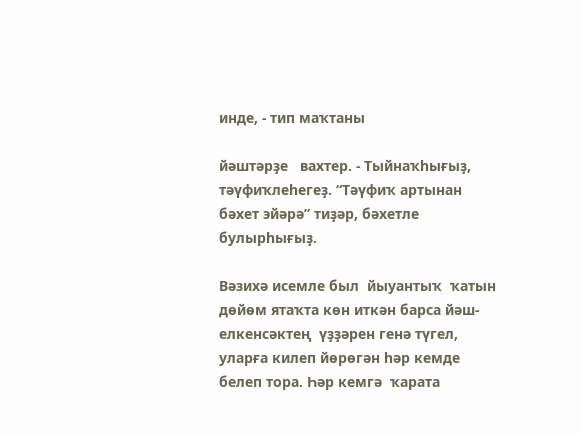инде, - тип маҡтаны

йәштәрҙе   вахтер. - Тыйнаҡһығыҙ, тәүфиҡлеһегеҙ. “Тәүфиҡ артынан бәхет эйәрә” тиҙәр, бәхетле булырһығыҙ.

Вәзихә исемле был  йыуантыҡ  ҡатын  дөйөм ятаҡта көн иткән барса йәш-елкенсәктең  үҙҙәрен генә түгел, уларға килеп йөрөгән һәр кемде белеп тора. Һәр кемгә  ҡарата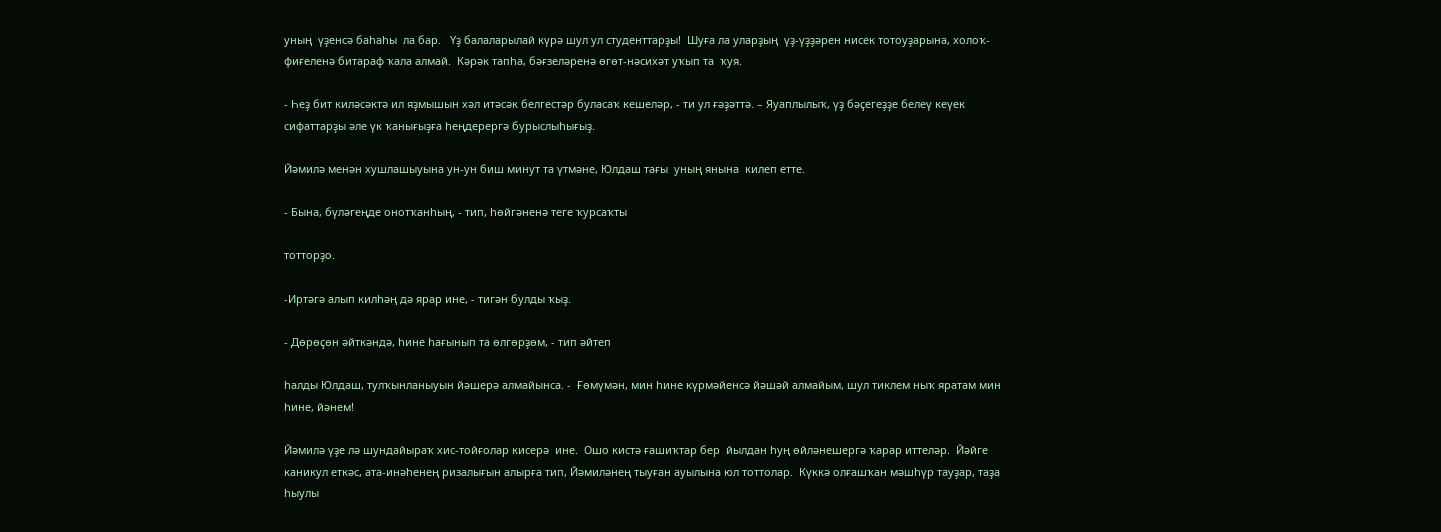уның  үҙенсә баһаһы  ла бар.   Үҙ балаларылай күрә шул ул студенттарҙы!  Шуға ла уларҙың  үҙ-үҙҙәрен нисек тотоуҙарына, холоҡ-фиғеленә битараф ҡала алмай.  Кәрәк тапһа, бәғзеләренә өгөт-нәсихәт уҡып та  ҡуя.

- Һеҙ бит киләсәктә ил яҙмышын хәл итәсәк белгестәр буласаҡ кешеләр, - ти ул ғәҙәттә. – Яуаплылыҡ, үҙ бәҫегеҙҙе белеү кеүек сифаттарҙы әле үк ҡанығыҙға һеңдерергә бурыслыһығыҙ.

Йәмилә менән хушлашыуына ун-ун биш минут та үтмәне, Юлдаш тағы  уның янына  килеп етте.

- Бына, бүләгеңде онотҡанһың, - тип, һөйгәненә теге ҡурсаҡты

тотторҙо.

-Иртәгә алып килһәң дә ярар ине, - тигән булды ҡыҙ.

- Дөрөҫөн әйткәндә, һине һағынып та өлгөрҙөм, - тип әйтеп

һалды Юлдаш, тулҡынланыуын йәшерә алмайынса. -  Ғөмүмән, мин һине күрмәйенсә йәшәй алмайым, шул тиклем ныҡ яратам мин һине, йәнем!

Йәмилә үҙе лә шундайыраҡ хис-тойғолар кисерә  ине.  Ошо кистә ғашиҡтар бер  йылдан һуң өйләнешергә ҡарар иттеләр.  Йәйге  каникул еткәс, ата-инәһенең ризалығын алырға тип, Йәмиләнең тыуған ауылына юл тоттолар.  Күккә олғашҡан мәшһүр тауҙар, таҙа һыулы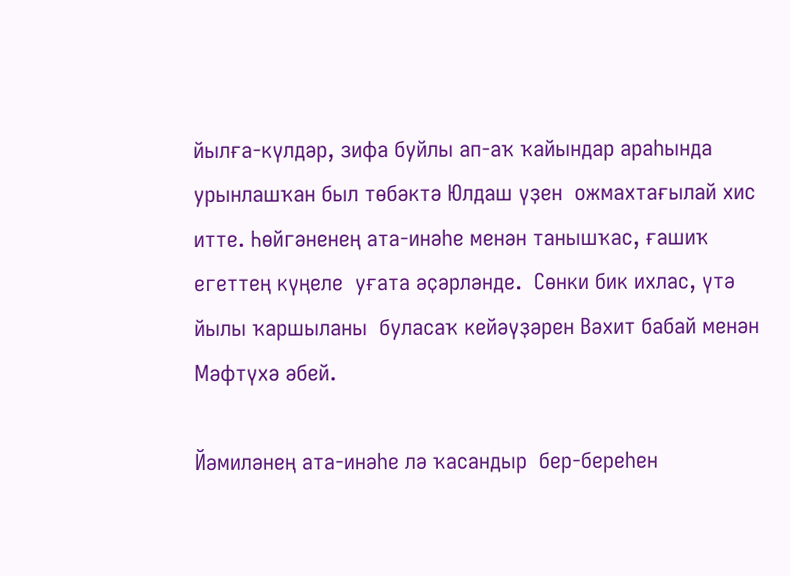йылға-күлдәр, зифа буйлы ап-аҡ ҡайындар араһында  урынлашҡан был төбәктә Юлдаш үҙен  ожмахтағылай хис итте. Һөйгәненең ата-инәһе менән танышҡас, ғашиҡ егеттең күңеле  уғата әҫәрләнде.  Сөнки бик ихлас, үтә йылы ҡаршыланы  буласаҡ кейәүҙәрен Вәхит бабай менән Мәфтүхә әбей.

Йәмиләнең ата-инәһе лә ҡасандыр  бер-береһен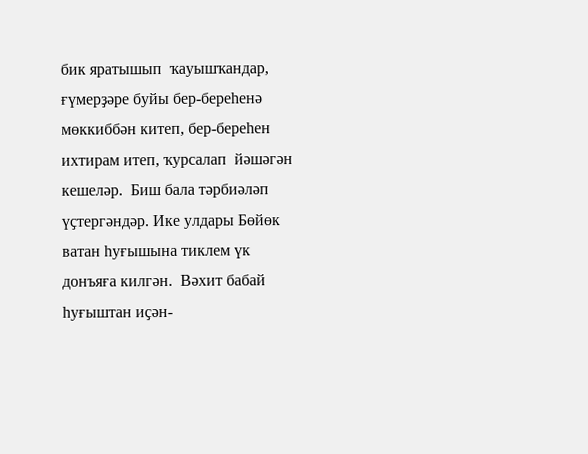бик яратышып  ҡауышҡандар, ғүмерҙәре буйы бер-береһенә мөккиббән китеп, бер-береһен ихтирам итеп, ҡурсалап  йәшәгән кешеләр.  Биш бала тәрбиәләп үҫтергәндәр. Ике улдары Бөйөк ватан һуғышына тиклем үк  донъяға килгән.  Вәхит бабай һуғыштан иҫән-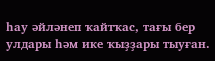һау әйләнеп ҡайтҡас, тағы бер улдары һәм ике ҡыҙҙары тыуған.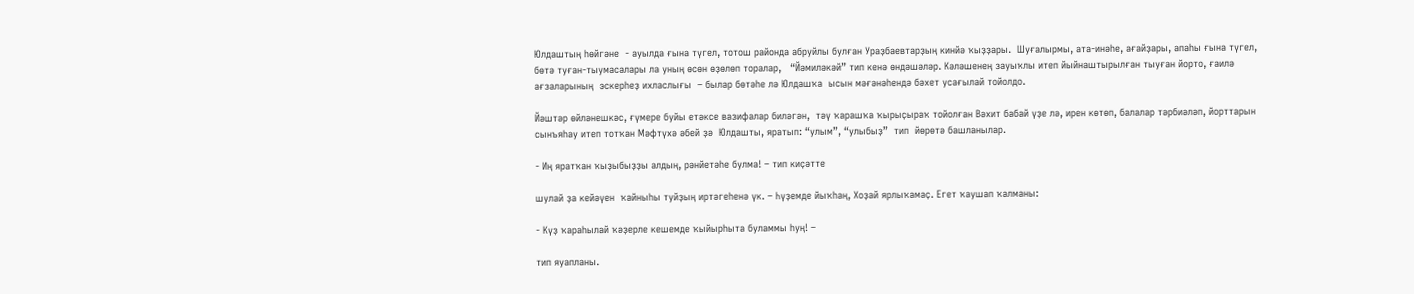Юлдаштың һөйгәне  - ауылда ғына түгел, тотош районда абруйлы булған Ураҙбаевтарҙың кинйә ҡыҙҙары.  Шуғалырмы, ата-инәһе, ағайҙары, апаһы ғына түгел, бөтә туған-тыумасалары ла уның өсөн өҙөлөп торалар,   “Йәмиләкәй” тип кенә өндәшәләр. Кәләшенең зауыҡлы итеп йыйнаштырылған тыуған йорто, ғаилә ағзаларының  эскерһеҙ ихласлығы  – былар бөтәһе лә Юлдашҡа  ысын мәғәнәһендә бәхет усағылай тойолдо.

Йәштәр өйләнешкәс, ғүмере буйы етәксе вазифалар биләгән,  тәү ҡарашҡа ҡырыҫыраҡ тойолған Вәхит бабай үҙе лә, ирен көтөп, балалар тәрбиәләп, йорттарын сынъяһау итеп тотҡан Мәфтүхә әбей ҙә  Юлдашты, яратып: “улым”, “улыбыҙ”  тип  йөрөтә башланылар.

- Иң яратҡан ҡыҙыбыҙҙы алдың, рәнйетәһе булма! – тип киҫәтте

шулай ҙа кейәүен  ҡайныһы туйҙың иртәгеһенә үк. – Һүҙемде йыҡһаң, Хоҙай ярлыҡамаҫ. Егет ҡаушап ҡалманы:

- Күҙ ҡараһылай ҡәҙерле кешемде ҡыйырһыта буламмы һуң! –

тип яуапланы.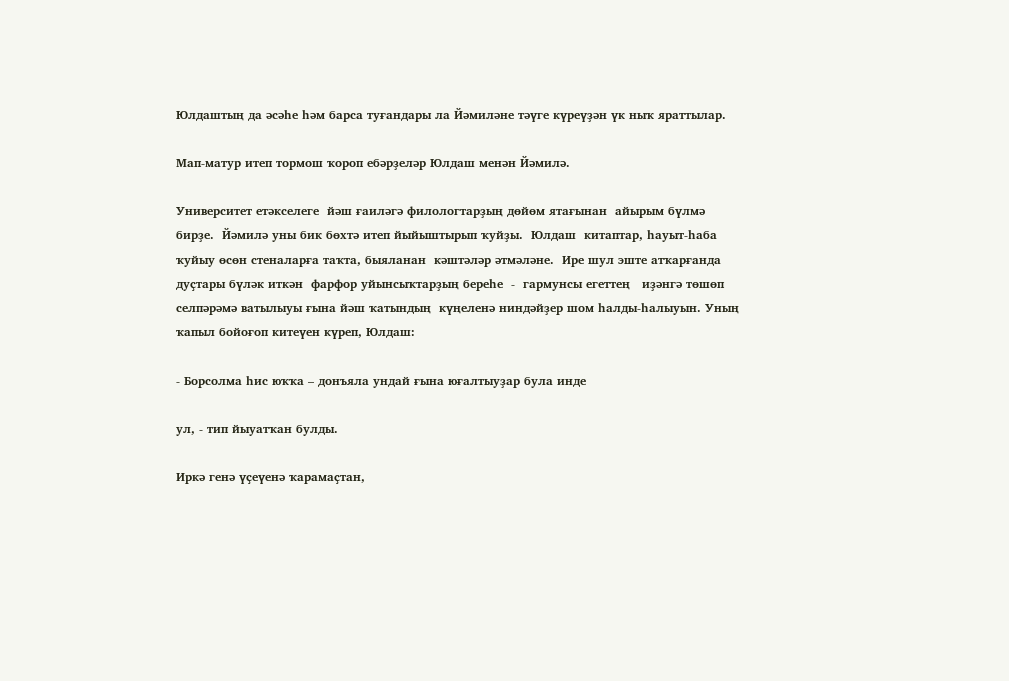Юлдаштың да әсәһе һәм барса туғандары ла Йәмиләне тәүге күреүҙән үк ныҡ яраттылар.

Мап-матур итеп тормош ҡороп ебәрҙеләр Юлдаш менән Йәмилә.

Университет етәкселеге  йәш ғаиләгә филологтарҙың дөйөм ятағынан  айырым бүлмә бирҙе.  Йәмилә уны бик бөхтә итеп йыйыштырып ҡуйҙы.  Юлдаш  китаптар, һауыт-һаба ҡуйыу өсөн стеналарға таҡта, быяланан  кәштәләр әтмәләне.  Ире шул эште атҡарғанда дуҫтары бүләк иткән  фарфор уйынсыҡтарҙың береһе  -  гармунсы егеттең   иҙәнгә төшөп селпәрәмә ватылыуы ғына йәш ҡатындың  күңеленә ниндәйҙер шом һалды-һалыуын. Уның ҡапыл бойоғоп китеүен күреп, Юлдаш:

- Борсолма һис юҡҡа – донъяла ундай ғына юғалтыуҙар була инде

ул, - тип йыуатҡан булды.

Иркә генә үҫеүенә ҡарамаҫтан,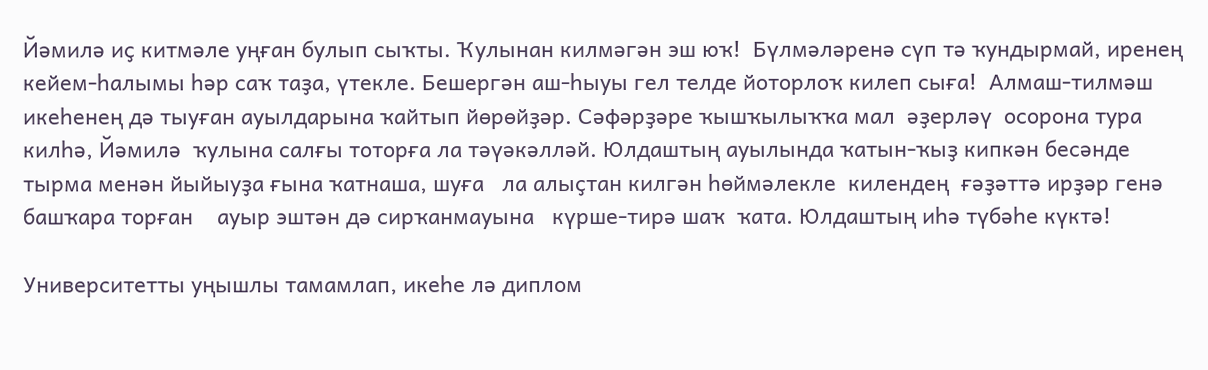Йәмилә иҫ китмәле уңған булып сыҡты. Ҡулынан килмәгән эш юҡ!  Бүлмәләренә сүп тә ҡундырмай, иренең кейем-һалымы һәр саҡ таҙа, үтекле. Бешергән аш-һыуы гел телде йоторлоҡ килеп сыға!  Алмаш-тилмәш икеһенең дә тыуған ауылдарына ҡайтып йөрөйҙәр. Сәфәрҙәре ҡышҡылыҡҡа мал  әҙерләү  осорона тура килһә, Йәмилә  ҡулына салғы тоторға ла тәүәкәлләй. Юлдаштың ауылында ҡатын-ҡыҙ кипкән бесәнде  тырма менән йыйыуҙа ғына ҡатнаша, шуға   ла алыҫтан килгән һөймәлекле  килендең  ғәҙәттә ирҙәр генә башҡара торған    ауыр эштән дә сирҡанмауына   күрше-тирә шаҡ  ҡата. Юлдаштың иһә түбәһе күктә!

Университетты уңышлы тамамлап, икеһе лә диплом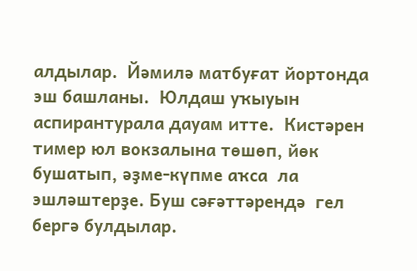алдылар.  Йәмилә матбуғат йортонда эш башланы.  Юлдаш уҡыуын аспирантурала дауам итте.  Кистәрен тимер юл вокзалына төшөп, йөк бушатып, әҙме-күпме аҡса  ла эшләштерҙе. Буш сәғәттәрендә  гел бергә булдылар.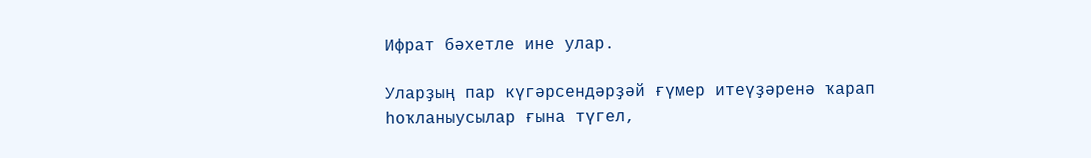Ифрат бәхетле ине улар.

Уларҙың пар күгәрсендәрҙәй ғүмер итеүҙәренә ҡарап  һоҡланыусылар ғына түгел,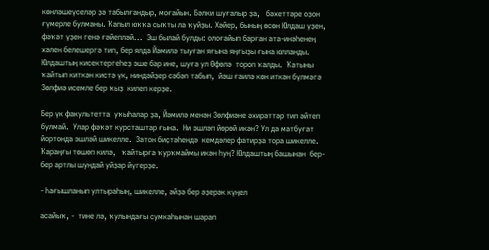көнләшеүселәр ҙә табылғандыр, моғайын. Бәлки шуғалыр ҙа,   бәхеттәре оҙон ғүмерле булманы. Ҡапыл юҡҡа сыҡты ла ҡуйҙы. Хәйер, бының өсөн Юлдаш үҙен, фәҡәт үҙен генә ғәйепләй...  Эш былай булды: олоғайып барған ата-инәһенең хәлен белешергә тип, бер ялда Йәмилә тыуған яғына яңғыҙы ғына юлланды. Юлдаштың кисектергеһеҙ эше бар ине, шуға ул Өфөлә  тороп ҡалды.  Ҡатыны ҡайтып киткән кистә үк, ниндәйҙер сәбәп табып,  йәш ғаилә көн иткән бүлмәгә   Зөлфиә исемле бер ҡыҙ  килеп керҙе.

Бер үк факультетта  уҡыһалар ҙа, Йәмилә менән Зөлфиәне әхирәттәр тип әйтеп булмай.  Улар фәҡәт курсташтар ғына.  Ни эшләп йөрөй икән? Ул да матбуғат йортонда эшләй шикелле.  Затон биҫтәһендә  кемдәлер фатирҙа тора шикелле. Ҡараңғы төшөп килә,   ҡайтырға ҡурҡмаймы икән һуң? Юлдаштың башынан  бер-бер артлы шундай уйҙар йүгерҙе.

- Һағышланып ултыраһың, шикелле, әйҙә бер әҙерәк күңел

асайыҡ, -  тине лә, ҡулындағы сумкаһынан шарап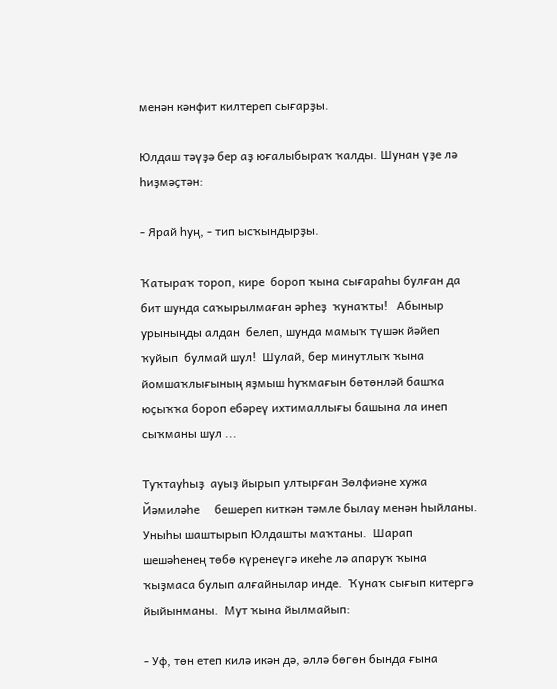менән кәнфит килтереп сығарҙы.

Юлдаш тәүҙә бер аҙ юғалыбыраҡ ҡалды. Шунан үҙе лә һиҙмәҫтән:

- Ярай һуң, - тип ысҡындырҙы.

Ҡатыраҡ тороп, кире  бороп ҡына сығараһы булған да бит шунда саҡырылмаған әрһеҙ  ҡунаҡты!   Абыныр урыныңды алдан  белеп, шунда мамыҡ түшәк йәйеп ҡуйып  булмай шул!  Шулай, бер минутлыҡ ҡына  йомшаҡлығының яҙмыш һуҡмағын бөтөнләй башҡа юҫыҡҡа бороп ебәреү ихтималлығы башына ла инеп сыҡманы шул ...

Туҡтауһыҙ  ауыҙ йырып ултырған Зөлфиәне хужа Йәмиләһе     бешереп киткән тәмле былау менән һыйланы. Уныһы шаштырып Юлдашты маҡтаны.  Шарап шешәһенең төбө күренеүгә икеһе лә апаруҡ ҡына  ҡыҙмаса булып алғайнылар инде.  Ҡунаҡ сығып китергә  йыйынманы.  Мут ҡына йылмайып:

- Уф, төн етеп килә икән дә, әллә бөгөн бында ғына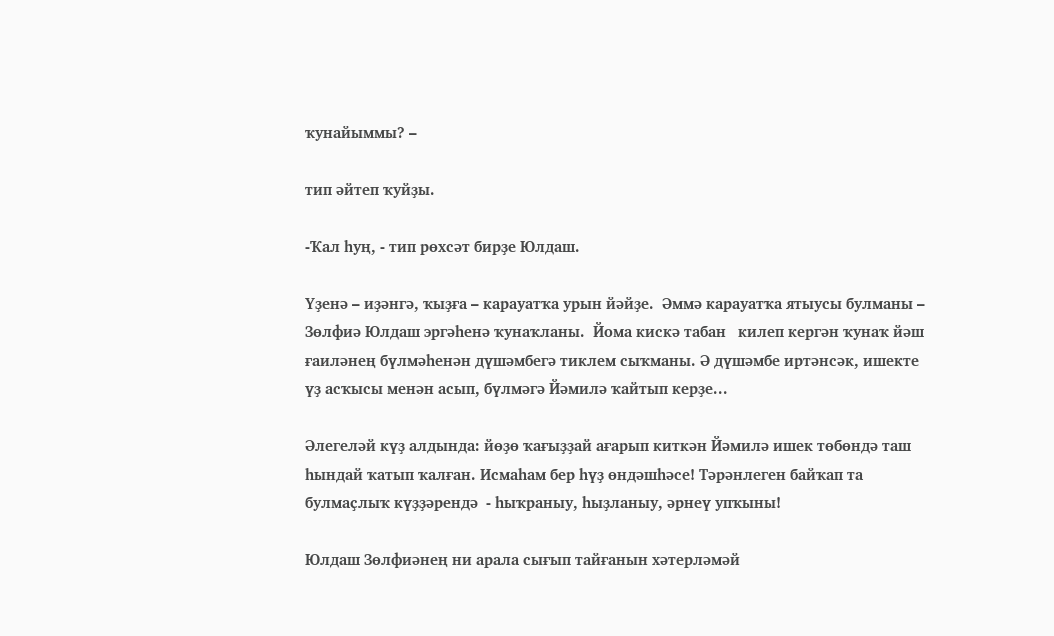ҡунайыммы? –

тип әйтеп ҡуйҙы.

-Ҡал һуң, - тип рөхсәт бирҙе Юлдаш.

Үҙенә – иҙәнгә, ҡыҙға – карауатҡа урын йәйҙе.  Әммә карауатҡа ятыусы булманы – Зөлфиә Юлдаш эргәһенә ҡунаҡланы.  Йома кискә табан   килеп кергән ҡунаҡ йәш ғаиләнең бүлмәһенән дүшәмбегә тиклем сыҡманы. Ә дүшәмбе иртәнсәк, ишекте үҙ асҡысы менән асып, бүлмәгә Йәмилә ҡайтып керҙе...

Әлегеләй күҙ алдында: йөҙө ҡағыҙҙай ағарып киткән Йәмилә ишек төбөндә таш һындай ҡатып ҡалған. Исмаһам бер һүҙ өндәшһәсе! Тәрәнлеген байҡап та булмаҫлыҡ күҙҙәрендә  - һыҡраныу, һыҙланыу, әрнеү упҡыны!

Юлдаш Зөлфиәнең ни арала сығып тайғанын хәтерләмәй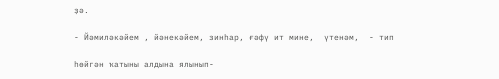ҙә.

- Йәмиләкәйем , йәнекәйем, зинһар, ғәфү ит мине,  үтенәм,  - тип

һөйгән ҡатыны алдына ялынып-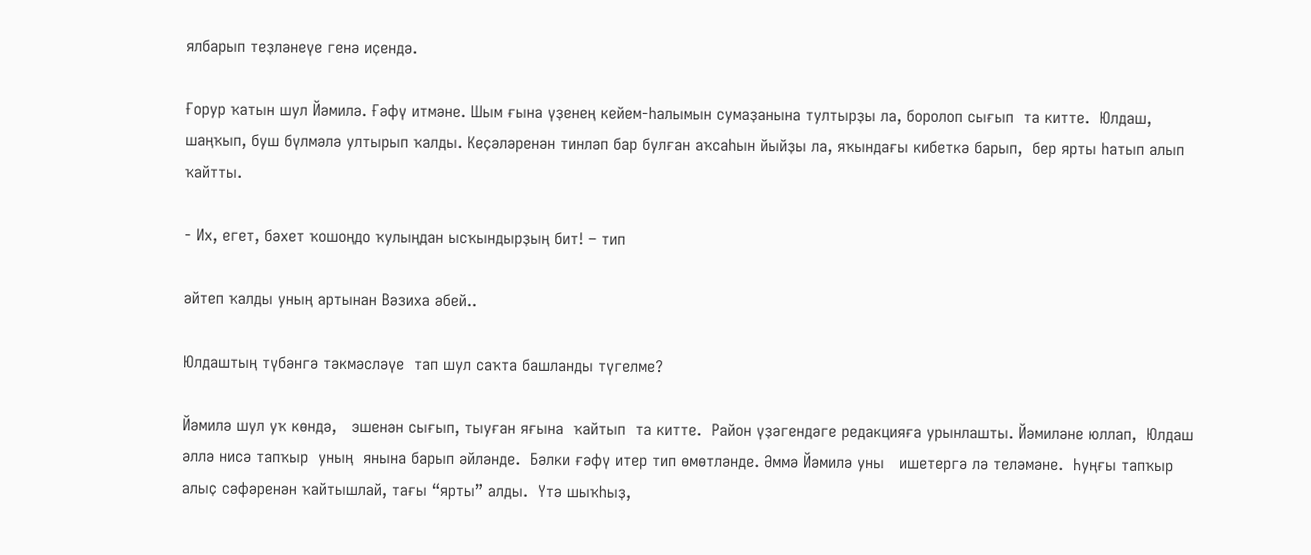ялбарып теҙләнеүе генә иҫендә.

Ғорур ҡатын шул Йәмилә. Ғәфү итмәне. Шым ғына үҙенең кейем-һалымын сумаҙанына тултырҙы ла, боролоп сығып  та китте.  Юлдаш, шаңҡып, буш бүлмәлә ултырып ҡалды. Кеҫәләренән тинләп бар булған аҡсаһын йыйҙы ла, яҡындағы кибеткә барып,  бер ярты һатып алып ҡайтты.

- Их, егет, бәхет ҡошоңдо ҡулыңдан ысҡындырҙың бит! – тип

әйтеп ҡалды уның артынан Вәзиха әбей..

Юлдаштың түбәнгә тәкмәсләүе  тап шул саҡта башланды түгелме?

Йәмилә шул уҡ көндә,   эшенән сығып, тыуған яғына  ҡайтып  та китте.  Район үҙәгендәге редакцияға урынлашты. Йәмиләне юллап,  Юлдаш әллә нисә тапҡыр  уның  янына барып әйләнде.  Бәлки ғәфү итер тип өмөтләнде. Әммә Йәмилә уны   ишетергә лә теләмәне.  Һуңғы тапҡыр алыҫ сәфәренән ҡайтышлай, тағы “ярты” алды.  Үтә шыҡһыҙ,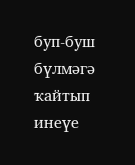буп-буш бүлмәгә ҡайтып инеүе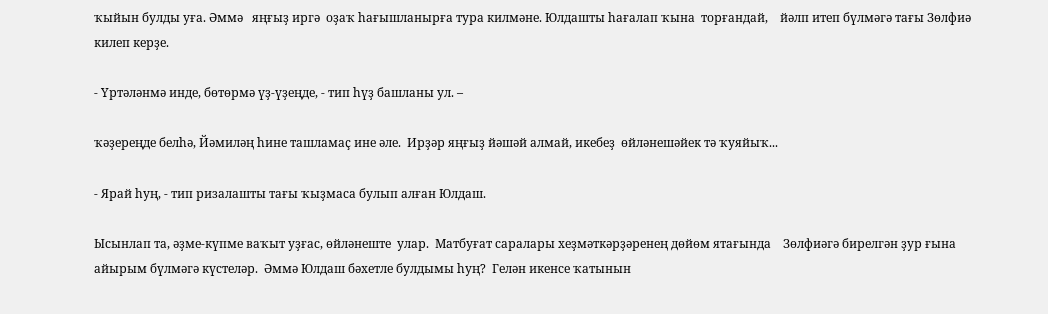ҡыйын булды уға. Әммә   яңғыҙ иргә  оҙаҡ һағышланырға тура килмәне. Юлдашты һағалап ҡына  торғандай,    йәлп итеп бүлмәгә тағы Зөлфиә килеп керҙе.

- Үртәләнмә инде, бөтөрмә үҙ-үҙеңде, - тип һүҙ башланы ул. –

ҡәҙереңде белһә, Йәмиләң һине ташламаҫ ине әле.  Ирҙәр яңғыҙ йәшәй алмай, икебеҙ  өйләнешәйек тә ҡуяйыҡ...

- Ярай һуң, - тип ризалашты тағы ҡыҙмаса булып алған Юлдаш.

Ысынлап та, әҙме-күпме ваҡыт уҙғас, өйләнеште  улар.  Матбуғат саралары хеҙмәткәрҙәренең дөйөм ятағында    Зөлфиәгә бирелгән ҙур ғына  айырым бүлмәгә күстеләр.  Әммә Юлдаш бәхетле булдымы һуң?  Гелән икенсе ҡатынын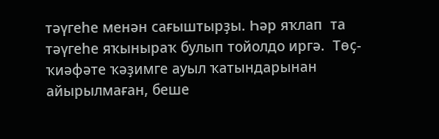тәүгеһе менән сағыштырҙы. Һәр яҡлап  та  тәүгеһе яҡыныраҡ булып тойолдо иргә.  Төҫ-ҡиәфәте ҡәҙимге ауыл ҡатындарынан айырылмаған, беше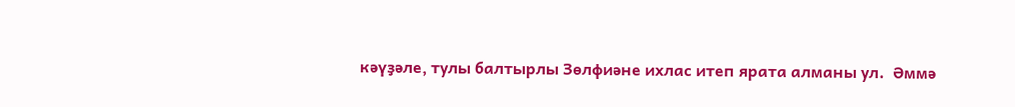кәүҙәле, тулы балтырлы Зөлфиәне ихлас итеп ярата алманы ул.  Әммә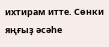ихтирам итте. Сөнки яңғыҙ әсәһе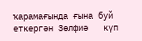ҡарамағында ғына буй еткергән Зөлфиә   күп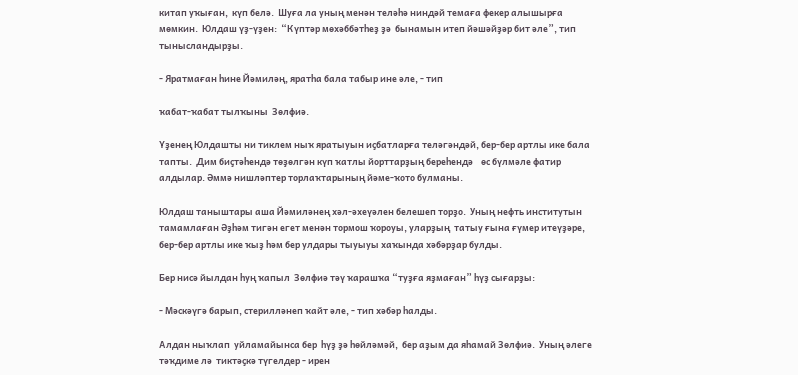китап уҡыған,  күп белә.  Шуға ла уның менән теләһә ниндәй темаға фекер алышырға мөмкин.  Юлдаш үҙ-үҙен:  “Күптәр мөхәббәтһеҙ ҙә  бынамын итеп йәшәйҙәр бит әле”, тип тынысландырҙы.

- Яратмаған һине Йәмиләң, яратһа бала табыр ине әле, - тип

ҡабат-ҡабат тылҡыны  Зөлфиә.

Үҙенең Юлдашты ни тиклем ныҡ яратыуын иҫбатларға теләгәндәй, бер-бер артлы ике бала тапты.  Дим биҫтәһендә төҙөлгән күп ҡатлы йорттарҙың береһендә    өс бүлмәле фатир алдылар. Әммә нишләптер торлаҡтарының йәме-ҡото булманы.

Юлдаш таныштары аша Йәмиләнең хәл-әхеүәлен белешеп торҙо.  Уның нефть институтын тамамлаған Әҙһәм тигән егет менән тормош ҡороуы, уларҙың  татыу ғына ғүмер итеүҙәре, бер-бер артлы ике ҡыҙ һәм бер улдары тыуыуы хаҡында хәбәрҙар булды.

Бер нисә йылдан һуң ҡапыл  Зөлфиә тәү ҡарашҡа “туҙға яҙмаған” һүҙ сығарҙы:

- Мәскәүгә барып, стерилләнеп ҡайт әле, - тип хәбәр һалды.

Алдан ныҡлап  уйламайынса бер  һүҙ ҙә һөйләмәй,  бер аҙым да яһамай Зөлфиә.  Уның әлеге тәҡдиме лә  тиктәҫкә түгелдер - ирен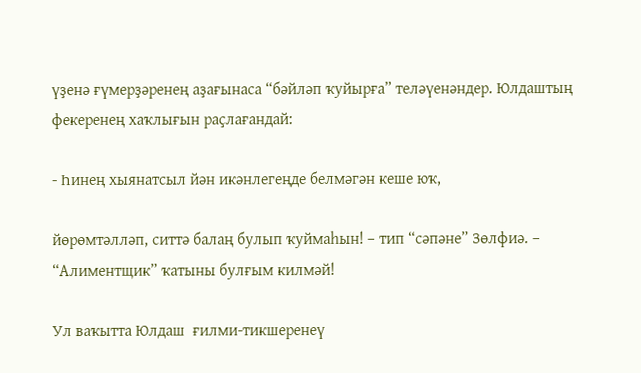үҙенә ғүмерҙәренең аҙағынаса “бәйләп ҡуйырға” теләүенәндер. Юлдаштың фекеренең хаҡлығын раҫлағандай:

- Һинең хыянатсыл йән икәнлегеңде белмәгән кеше юҡ,

йөрөмтәлләп, ситтә балаң булып ҡуймаһын! – тип “сәпәне” Зөлфиә. – “Алиментщик” ҡатыны булғым килмәй!

Ул ваҡытта Юлдаш  ғилми-тикшеренеү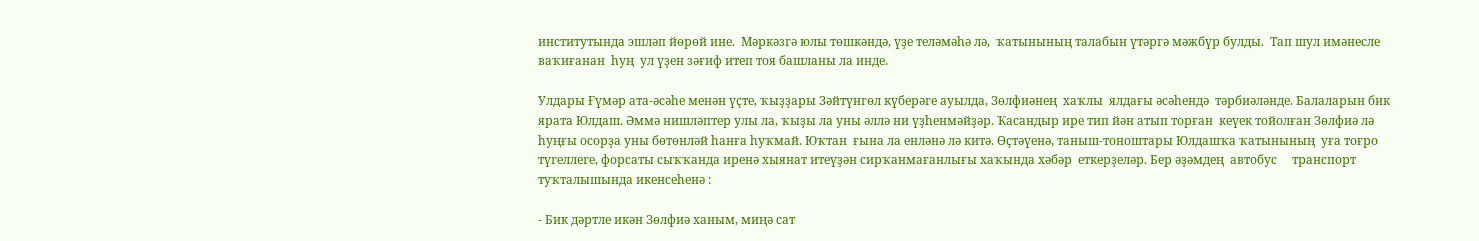институтында эшләп йөрөй ине.  Мәркәзгә юлы төшкәндә, үҙе теләмәһә лә,  ҡатынының талабын үтәргә мәжбүр булды.  Тап шул имәнесле ваҡиғанан  һуң  ул үҙен зәғиф итеп тоя башланы ла инде.

Улдары Ғүмәр ата-әсәһе менән үҫте, ҡыҙҙары Зәйтүнгөл күберәге ауылда, Зөлфиәнең  хаҡлы  ялдағы әсәһендә  тәрбиәләнде. Балаларын бик ярата Юлдаш. Әммә нишләптер улы ла, ҡыҙы ла уны әллә ни үҙһенмәйҙәр. Ҡасандыр ире тип йән атып торған  кеүек тойолған Зөлфиә лә һуңғы осорҙа уны бөтөнләй һанға һуҡмай. Юҡтан  ғына ла енләнә лә китә. Өҫтәүенә, таныш-тоноштары Юлдашҡа ҡатынының  уға тоғро түгеллеге, форсаты сыҡҡанда иренә хыянат итеүҙән сирҡанмағанлығы хаҡында хәбәр  еткерҙеләр. Бер әҙәмдең  автобус     транспорт туҡталышында икенсеһенә :

- Бик дәртле икән Зөлфиә ханым, миңә сат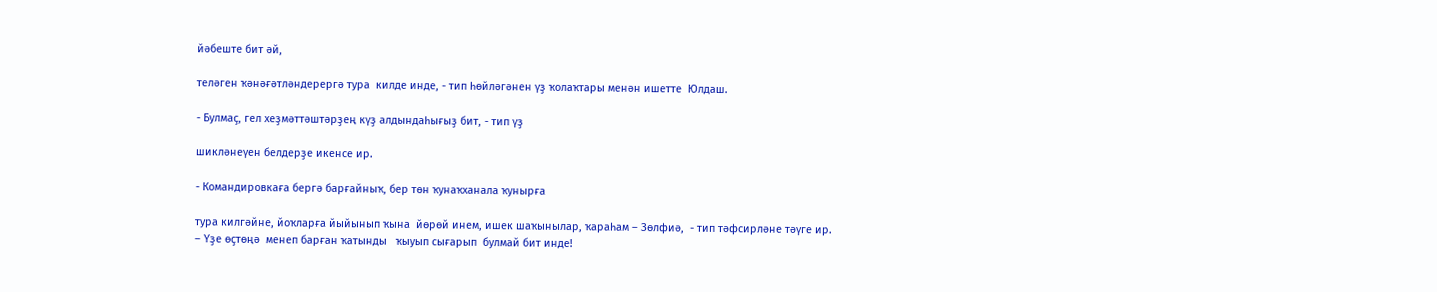йәбеште бит әй,

теләген ҡәнәғәтләндерергә тура  килде инде, - тип һөйләгәнен үҙ ҡолаҡтары менән ишетте  Юлдаш.

- Булмаҫ, гел хеҙмәттәштәрҙең күҙ алдындаһығыҙ бит, - тип үҙ

шикләнеүен белдерҙе икенсе ир.

- Командировкаға бергә барғайныҡ, бер төн ҡунаҡханала ҡунырға

тура килгәйне, йоҡларға йыйынып ҡына  йөрөй инем, ишек шаҡынылар, ҡараһам – Зөлфиә,  - тип тәфсирләне тәүге ир. – Үҙе өҫтөңә  менеп барған ҡатынды   ҡыуып сығарып  булмай бит инде!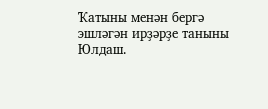Ҡатыны менән бергә эшләгән ирҙәрҙе таныны Юлдаш.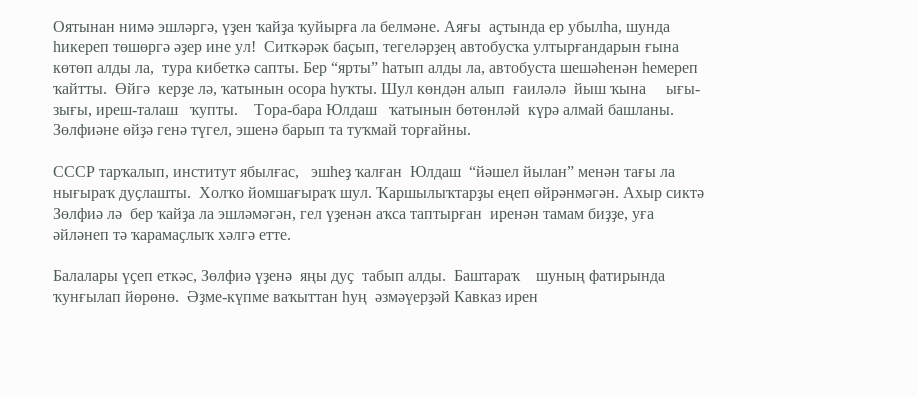Оятынан нимә эшләргә, үҙен ҡайҙа ҡуйырға ла белмәне. Аяғы  аҫтында ер убылһа, шунда   һикереп төшөргә әҙер ине ул!  Ситкәрәк баҫып, тегеләрҙең автобусҡа ултырғандарын ғына көтөп алды ла,  тура кибеткә сапты. Бер “ярты” һатып алды ла, автобуста шешәһенән һемереп ҡайтты.  Өйгә  керҙе лә, ҡатынын осора һуҡты. Шул көндән алып  ғаиләлә  йыш ҡына     ығы-зығы, иреш-талаш   ҡупты.    Тора-бара Юлдаш   ҡатынын бөтөнләй  күрә алмай башланы.  Зөлфиәне өйҙә генә түгел, эшенә барып та туҡмай торғайны.

СССР тарҡалып, институт ябылғас,   эшһеҙ ҡалған  Юлдаш  “йәшел йылан” менән тағы ла  нығыраҡ дуҫлашты.  Холҡо йомшағыраҡ шул. Ҡаршылыҡтарҙы еңеп өйрәнмәгән. Ахыр сиктә Зөлфиә лә  бер ҡайҙа ла эшләмәгән, гел үҙенән аҡса таптырған  иренән тамам биҙҙе, уға  әйләнеп тә ҡарамаҫлыҡ хәлгә етте.

Балалары үҫеп еткәс, Зөлфиә үҙенә  яңы дуҫ  табып алды.  Баштараҡ    шуның фатирында ҡунғылап йөрөнө.  Әҙме-күпме ваҡыттан һуң  әзмәүерҙәй Кавказ ирен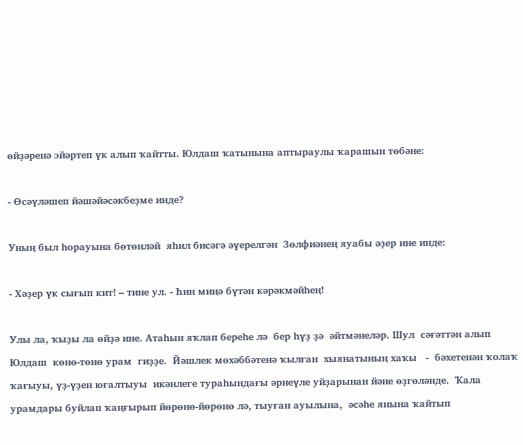өйҙәренә эйәртеп үк алып ҡайтты. Юлдаш ҡатынына аптыраулы ҡарашын төбәне:

- Өсәүләшеп йәшәйәсәкбеҙме инде?

Уның был һорауына бөтөнләй  яһил бисәгә әүерелгән  Зөлфиәнең яуабы әҙер ине инде:

- Хәҙер үк сығып кит! – тине ул. - Һин миңә бүтән кәрәкмәйһең!

Улы ла, ҡыҙы ла өйҙә ине. Атаһын яҡлап береһе лә  бер һүҙ ҙә  әйтмәнеләр. Шул  сәғәттән алып  Юлдаш  көнө-төнө урам  гиҙҙе.  Йәшлек мөхәббәтенә ҡылған  хыянатының хаҡы   -  бәхетенән ҡолаҡ ҡағыуы, үҙ-үҙен юғалтыуы  икәнлеге тураһындағы әрнеүле уйҙарынан йәне өҙгөләнде.  Ҡала урамдары буйлап ҡаңғырып йөрөнө-йөрөнө лә, тыуған ауылына,  әсәһе янына ҡайтып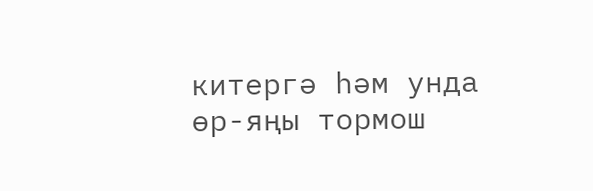китергә һәм унда  өр-яңы тормош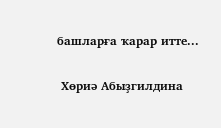башларға ҡарар итте...

 Хөриә Абыҙгилдина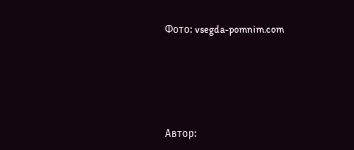Фото: vsegda-pomnim.com







Автор: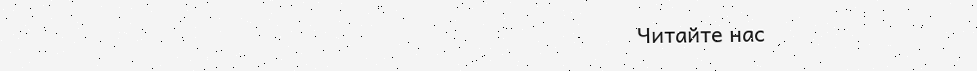Читайте нас